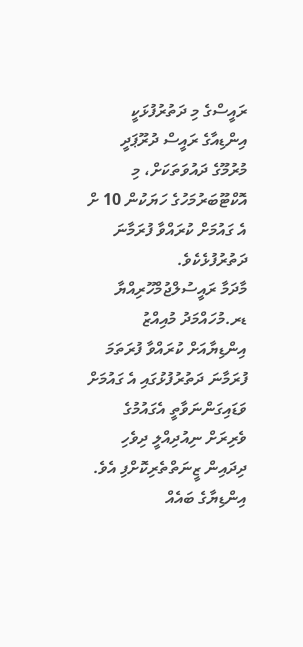ރައީސްގެ މި ދަތުރުފުޅަކީ އިންޑިއާގެ ރައީސް ދުރޫޕަދީ މުރުމޫގެ ދައުވަތަކަށް، މި އޮކްޓޫބަރުމަހުގެ ހަޔަކުން 10 ށް އެ ގައުމަށް ކުރައްވާ ފުރަމާނަ ދަތުރުފުޅެކެވެ.
މާދަމާ ރައީސުލްޖުމްހޫރިއްޔާ ޑރ.މުހައްމަދު މުއިއްޒު އިންޑިޔާއަށް ކުރައްވާ ފުރަތަމަ ފުރަމާނަ ދަތުރުފުޅުގައި އެ ގައުމަށް ވަޑައިގަންނަވާތީ އެގައުމުގެ ވެރިރަށް ނިއުދިއްލީ ދިވެހި ދިދައިން ޒީނަތްތެރިކޮށްފި އެވެ.
އިންޑިޔާގެ ބައެއް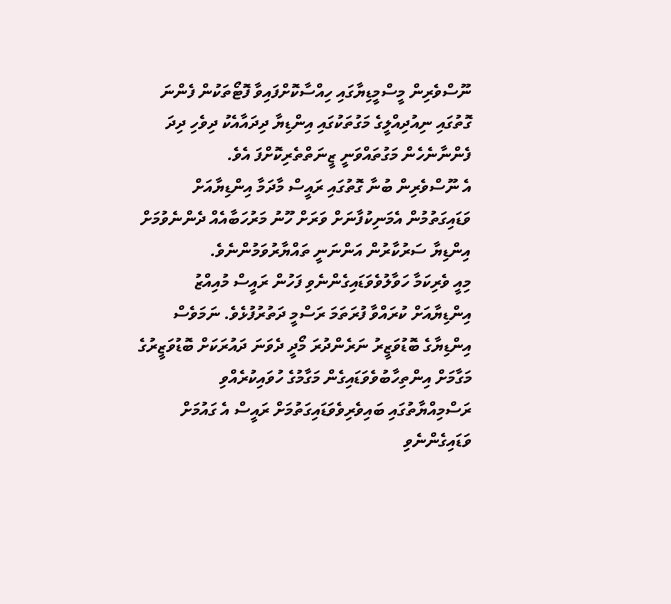ނޫސްވެރިން މީސްމީޑިޔާގައި ހިއްސާކޮށްފައިވާ ފޮޓޯތަކުން ފެންނަ ގޮތުގައި ނިއުދިއްލީގެ މަގުތަކުގައި އިންޑިޔާ ދިދައާއެކު ދިވެހި ދިދަ ފެންނާނެހެން މަގުތައްވަނީ ޒީނަތްތެރިކޮށްފަ އެވެ.
އެ ނޫސްވެރިން ބުނާ ގޮތުގައި ރައީސް މާދަމާ އިންޑިޔާއަށް ވަޑައިގަތުމުން އެމަނިކުފާނަށް ވަރަށް ހޫނު މަރުހަބާއެއް ދެންނެވުމަށް އިންޑިޔާ ސަރުކާރުން އަންނަނީ ތައްޔާރުވަމުންނެވެ.
މިއީ ވެރިކަމާ ހަވާލުވެވަޑައިގެންނެވި ފަހުން ރައީސް މުއިއްޒު އިންޑިޔާއަށް ކުރައްވާ ފުރަތަމަ ރަސްމީ ދަތުރުފުޅެވެ. ނަމަވެސް އިންޑިޔާގެ ބޮޑުވަޒީރު ނަރެންދުރަ މޯދީ ދެވަނަ ދައުރަކަށް ބޮޑުވަޒީރުގެ މަގާމަށް އިންތިހާބުވެވަޑައިގެން މަގާމުގެ ހުވައިކުރެއްވި ރަސްމިއްޔާތުގައި ބައިވެރިވެވަޑައިގަތުމަށް ރައީސް އެ ގައުމަށް ވަޑައިގެންނެވި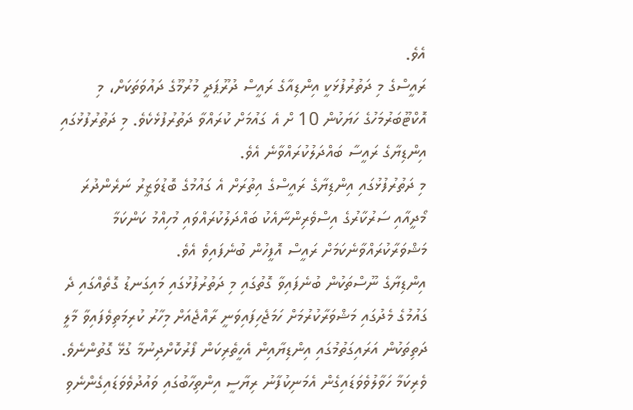އެވެ.
ރައީސްގެ މި ދަތުރުފުޅަކީ އިންޑިއާގެ ރައީސް ދުރޫޕަދީ މުރުމޫގެ ދައުވަތަކަށް، މި އޮކްޓޫބަރުމަހުގެ ހަޔަކުން 10 ށް އެ ގައުމަށް ކުރައްވާ ދަތުރުފުޅެކެވެ. މި ދަތުރުފުޅުގައި އިންޑިޔާގެ ރައީސާ ބައްދަލުކުރައްވާނެ އެވެ.
މި ދަތުރުފުޅުގައި އިންޑިޔާގެ ރައީސްގެ އިތުރަށް އެ ގައުމުގެ ބޮޑުވަޒީރު ނަރެންދުރަ މޯދީއާއި ސަރުކާރުގެ އިސްވެރިންނާއެކު ބައްދަލުކުރައްވައި މުހިއްމު ކަންކަމާ މަޝްވަރާކުރައްވާނެކަމަށް ރައީސް އޮފީހުން ބުނެފައިވެ އެވެ.
އިންޑިޔާގެ ނޫސްތަކުން ބުނެފައިވާ ގޮތުގައި މި ދަތުރުފުޅުގައި މައިގަނޑު ގޮތެއްގައި ދެ ގައުމުގެ މެދުގައި މަޝްވަރާކުރުމަށް ހަމަޖެހިފައިވަނީ ރާއްޖެއަށް މިހާރު ކުރިމަތިވެފައިވާ މާލީ ދަތިތަކުން އަރައިގަތުމުގައި އިންޑިޔާއިން އެހީތެރިކަން ފޯރުކޮށްދިނުމާ ގުޅޭ ގޮތުންނެވެ.
ވެރިކަމާ ހަވާލުވެވަޑައިގެން އެމަނިކުފާނު ރިޔާސީ އިންތިހާބުގައި ވައުދުވެވަޑައިގެންނެވި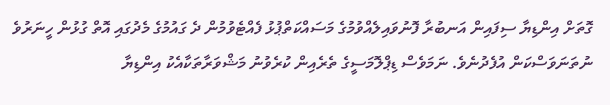ގޮތަށް އިންޑިޔާ ސިފައިން އަނބުރާ ފޮނުވައިލެއްވުމުގެ މަސައްކަތްޕުޅު ފެއްޓެވުމުން ދެ ގައުމުގެ މެދުގައި އޮތް ގުޅުން ހީނަރުވެ ނުތަނަވަސްކަން އުފެދުނެވެ. ނަމަވެސް ޑިޕްލޮމަސީގެ ތެރެއިން ކުރެވުނު މަޝްވަރާތަކާއެކު އިންޑިޔާ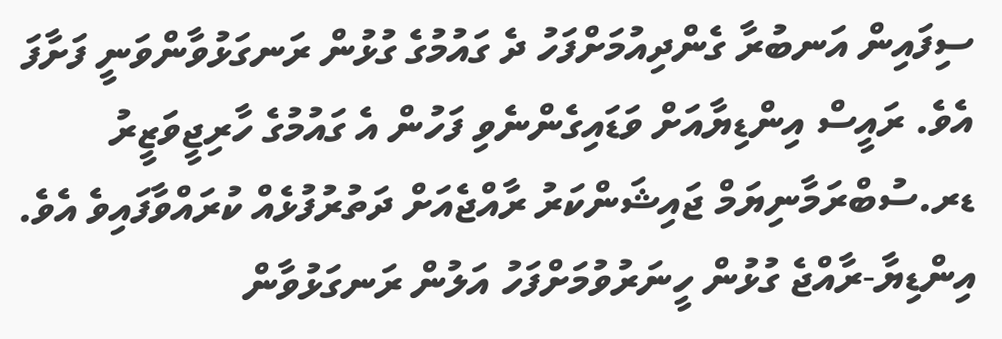ސިފައިން އަނބުރާ ގެންދިއުމަށްފަހު ދެ ގައުމުގެ ގުޅުން ރަނގަޅުވާންވަނީ ފަށާފަ އެވެ. ރައީސް އިންޑިޔާއަށް ވަޑައިގެންނެވި ފަހުން އެ ގައުމުގެ ހާރިޖީވަޒީރު ޑރ.ސުބްރަމާނިޔަމް ޖައިޝަންކަރު ރާއްޖެއަށް ދަތުރުފުޅެއް ކުރައްވާފައިވެ އެވެ.
އިންޑިޔާ-ރާއްޖެ ގުޅުން ހީނަރުވުމަށްފަހު އަލުން ރަނގަޅުވާން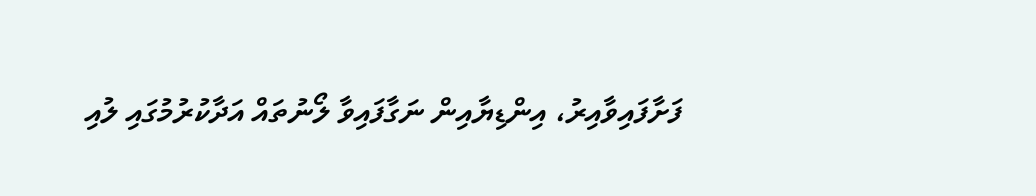ފަށާފައިވާއިރު، އިންޑިޔާއިން ނަގާފައިވާ ލޯނުތައް އަދާކުރުމުގައި ލުއި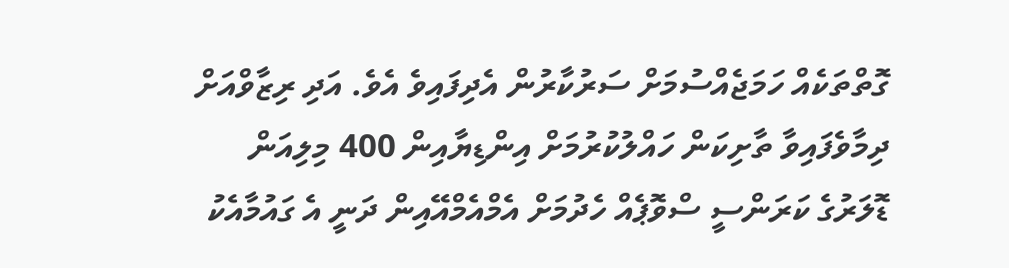ގޮތްތަކެއް ހަމަޖެއްސުމަށް ސަރުކާރުން އެދިފައިވެ އެވެ. އަދި ރިޒާވްއަށް ދިމާވެފައިވާ ތާށިކަން ހައްލުކުރުމަށް އިންޑިޔާއިން 400 މިލިއަން ޑޮލަރުގެ ކަރަންސީ ސްވޮޕެއް ހެދުމަށް އެމްއެމްއޭއިން ދަނީ އެ ގައުމާއެކު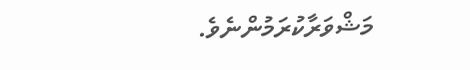މަޝްވަރާކުރަމުންނެވެ.